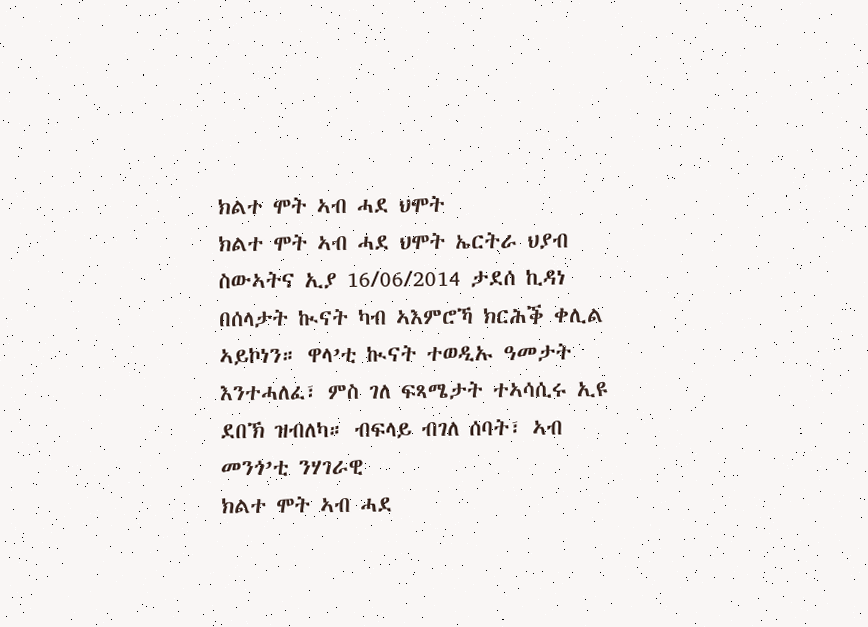ክልተ ሞት ኣብ ሓደ ህሞት
ክልተ ሞት ኣብ ሓደ ህሞት ኤርትራ ህያብ ስውኣትና ኢያ 16/06/2014 ታደሰ ኪዳነ በሰላታት ኲናት ካብ ኣእምሮኻ ክርሕቕ ቀሊል ኣይኮነን። ዋላ’ቲ ኲናት ተወዲኡ ዓመታት እንተሓለፈ፣ ምስ ገለ ፍጻሜታት ተኣሳሲሩ ኢዩ ደበኽ ዝብለካ። ብፍላይ ብገለ ሰባት፣ ኣብ መንጎ’ቲ ንሃገራዊ
ክልተ ሞት ኣብ ሓደ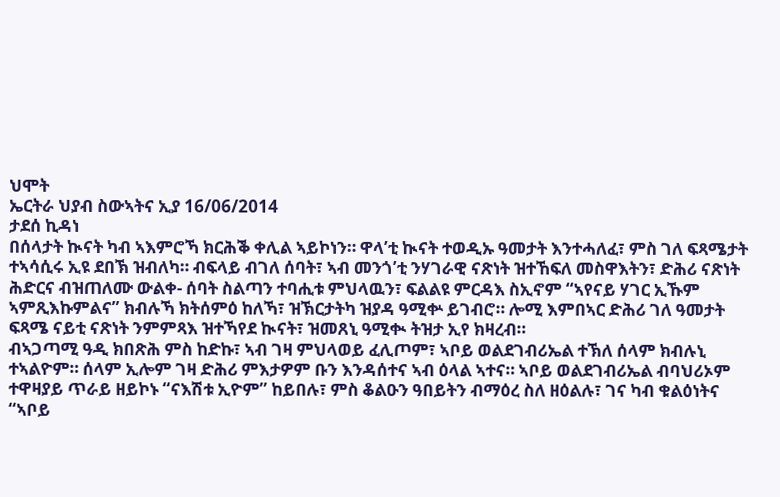ህሞት
ኤርትራ ህያብ ስውኣትና ኢያ 16/06/2014
ታደሰ ኪዳነ
በሰላታት ኲናት ካብ ኣእምሮኻ ክርሕቕ ቀሊል ኣይኮነን። ዋላ’ቲ ኲናት ተወዲኡ ዓመታት እንተሓለፈ፣ ምስ ገለ ፍጻሜታት ተኣሳሲሩ ኢዩ ደበኽ ዝብለካ። ብፍላይ ብገለ ሰባት፣ ኣብ መንጎ’ቲ ንሃገራዊ ናጽነት ዝተኸፍለ መስዋእትን፣ ድሕሪ ናጽነት ሕድርና ብዝጠለሙ ውልቀ- ሰባት ስልጣን ተባሒቱ ምህላዉን፣ ፍልልዩ ምርዳእ ስኢኖም “ኣየናይ ሃገር ኢኹም ኣምጺእኩምልና” ክብሉኻ ክትሰምዕ ከለኻ፣ ዝኽርታትካ ዝያዳ ዓሚቍ ይገብሮ። ሎሚ እምበኣር ድሕሪ ገለ ዓመታት ፍጻሜ ናይቲ ናጽነት ንምምጻእ ዝተኻየደ ኲናት፣ ዝመጸኒ ዓሚቊ ትዝታ ኢየ ክዛረብ።
ብኣጋጣሚ ዓዲ ክበጽሕ ምስ ከድኩ፣ ኣብ ገዛ ምህላወይ ፈሊጦም፣ ኣቦይ ወልደገብሪኤል ተኽለ ሰላም ክብሉኒ ተኣልዮም። ሰላም ኢሎም ገዛ ድሕሪ ምእታዎም ቡን እንዳሰተና ኣብ ዕላል ኣተና። ኣቦይ ወልደገብሪኤል ብባህሪኦም ተዋዛያይ ጥራይ ዘይኮኑ “ናእሽቱ ኢዮም” ከይበሉ፣ ምስ ቆልዑን ዓበይትን ብማዕረ ስለ ዘዕልሉ፣ ገና ካብ ቁልዕነትና “ኣቦይ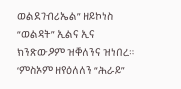ወልደገብሪኤል” ዘይኮነስ “ወልዳት” ኢልና ኢና ክንጽውዖም ዝቐለንና ዝነበረ። ‘ምስኦም ዘየዕለለን “ሕራይ”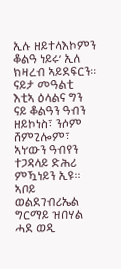ኢሉ ዘይተላእኮምን ቆልዓ ነይሩ’ ኢለ ክዛረብ ኣይደፍርን። ናይታ መዓልቲ እቲኣ ዕላልና ግን ናይ ቆልዓን ዓብን ዘይኮነስ፣ ንሶም ሸምጊሎም፣ ኣነ’ውን ዓብየን ተጋዳላይ ድሕሪ ምዃነይን ኢዩ።
ኣቦይ ወልደገብሪኤል ግርማይ ዝበሃል ሓደ ወዲ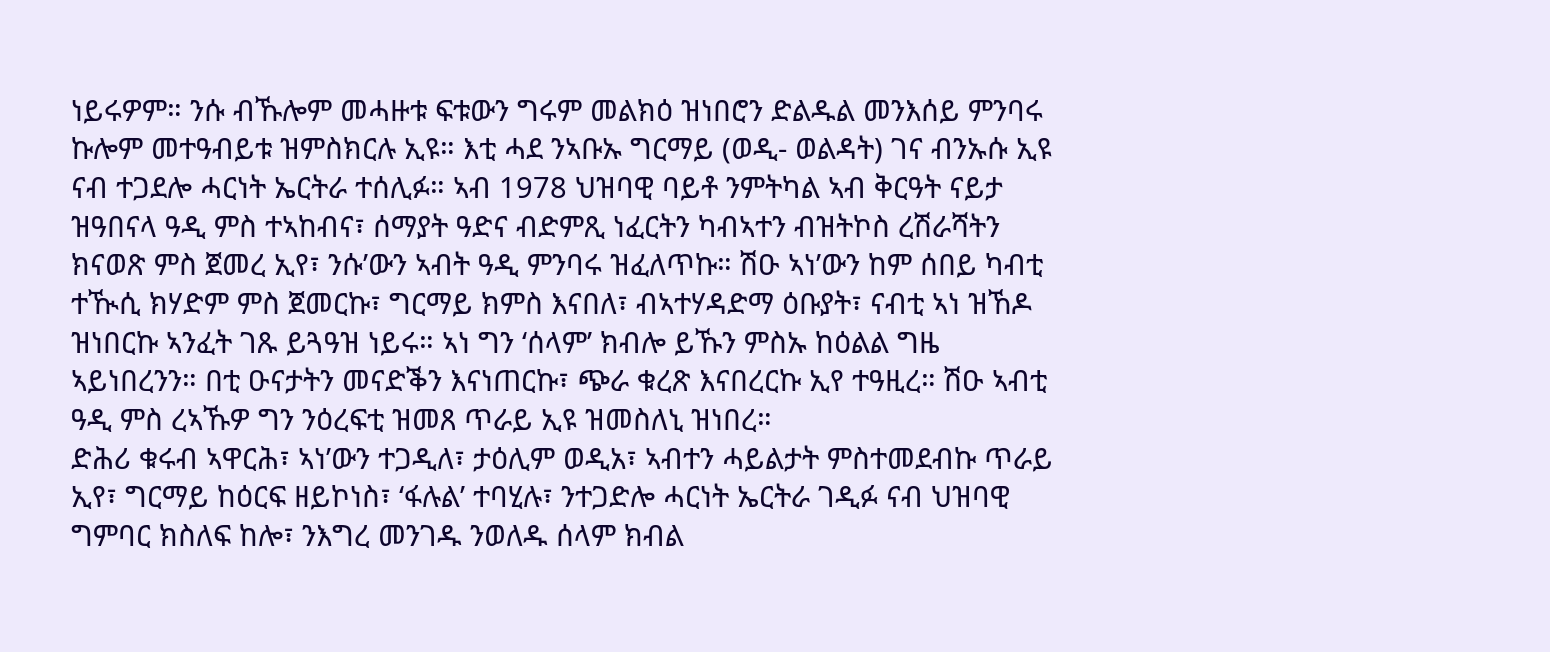ነይሩዎም። ንሱ ብኹሎም መሓዙቱ ፍቱውን ግሩም መልክዕ ዝነበሮን ድልዱል መንእሰይ ምንባሩ ኩሎም መተዓብይቱ ዝምስክርሉ ኢዩ። እቲ ሓደ ንኣቡኡ ግርማይ (ወዲ- ወልዳት) ገና ብንኡሱ ኢዩ ናብ ተጋደሎ ሓርነት ኤርትራ ተሰሊፉ። ኣብ 1978 ህዝባዊ ባይቶ ንምትካል ኣብ ቅርዓት ናይታ ዝዓበናላ ዓዲ ምስ ተኣከብና፣ ሰማያት ዓድና ብድምጺ ነፈርትን ካብኣተን ብዝትኮስ ረሽራሻትን ክናወጽ ምስ ጀመረ ኢየ፣ ንሱ’ውን ኣብት ዓዲ ምንባሩ ዝፈለጥኩ። ሽዑ ኣነ’ውን ከም ሰበይ ካብቲ ተዂሲ ክሃድም ምስ ጀመርኩ፣ ግርማይ ክምስ እናበለ፣ ብኣተሃዳድማ ዕቡያት፣ ናብቲ ኣነ ዝኸዶ ዝነበርኩ ኣንፈት ገጹ ይጓዓዝ ነይሩ። ኣነ ግን ‘ሰላም’ ክብሎ ይኹን ምስኡ ከዕልል ግዜ ኣይነበረንን። በቲ ዑናታትን መናድቕን እናነጠርኩ፣ ጭራ ቁረጽ እናበረርኩ ኢየ ተዓዚረ። ሽዑ ኣብቲ ዓዲ ምስ ረኣኹዎ ግን ንዕረፍቲ ዝመጸ ጥራይ ኢዩ ዝመስለኒ ዝነበረ።
ድሕሪ ቁሩብ ኣዋርሕ፣ ኣነ’ውን ተጋዲለ፣ ታዕሊም ወዲአ፣ ኣብተን ሓይልታት ምስተመደብኩ ጥራይ ኢየ፣ ግርማይ ከዕርፍ ዘይኮነስ፣ ‘ፋሉል’ ተባሂሉ፣ ንተጋድሎ ሓርነት ኤርትራ ገዲፉ ናብ ህዝባዊ ግምባር ክስለፍ ከሎ፣ ንእግረ መንገዱ ንወለዱ ሰላም ክብል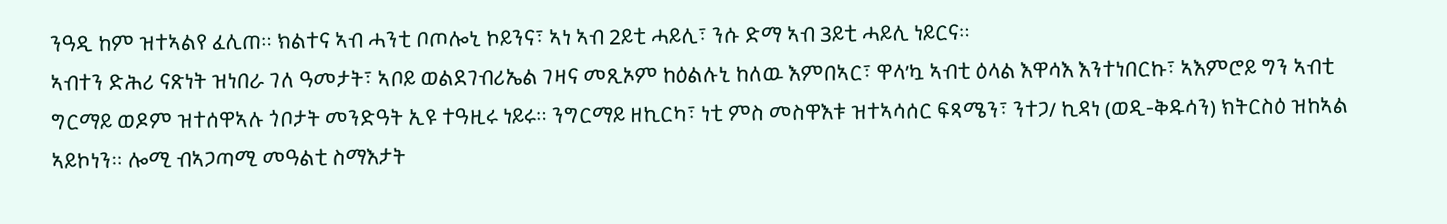ንዓዲ ከም ዝተኣልየ ፈሊጠ። ክልተና ኣብ ሓንቲ ቦጦሎኒ ኮይንና፣ ኣነ ኣብ 2ይቲ ሓይሊ፣ ንሱ ድማ ኣብ 3ይቲ ሓይሊ ነይርና።
ኣብተን ድሕሪ ናጽነት ዝነበራ ገለ ዓመታት፣ ኣቦይ ወልደገብሪኤል ገዛና መጺኦም ከዕልሉኒ ከለዉ እምበኣር፣ ዋላ’ኳ ኣብቲ ዕላል እዋሳእ እንተነበርኩ፣ ኣእምሮይ ግን ኣብቲ ግርማይ ወዶም ዝተሰዋኣሉ ጎቦታት መንድዓት ኢዩ ተዓዚሩ ነይሩ። ንግርማይ ዘኪርካ፣ ነቲ ምስ መስዋእቱ ዝተኣሳሰር ፍጻሜን፣ ንተጋ/ ኪዳነ (ወዲ-ቅዱሳን) ክትርስዕ ዝከኣል ኣይኮነን። ሎሚ ብኣጋጣሚ መዓልቲ ስማእታት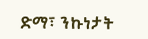ድማ፣ ንኩነታት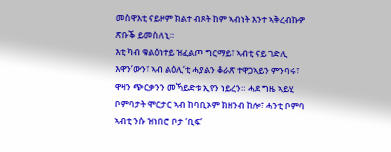መስዋእቲ ናይዞም ክልተ ብጾት ከም ኣብነት እንተ ኣቅረብኩዎ ጽቡቕ ይመስለኒ።
እቲ ካብ ቁልዕነተይ ዝፈልጦ ግርማይ፣ ኣብቲ ናይ ገድሊ እዋን’ውን፣ ኣብ ልዕሊ’ቲ ሓያልን ቆራጽ ተዋጋኣይን ምንባሩ፣ ዋዛን ጭርቃንን መኻይድቱ ኢየን ነይረን። ሓደ ግዜ ኣይሂ ቦምባታት ሞርታር ኣብ ከባቢኦም ክዘንብ ከሎ፣ ሓንቲ ቦምባ ኣብቲ ንሱ ዝነበሮ ቦታ ‘ቢፍ’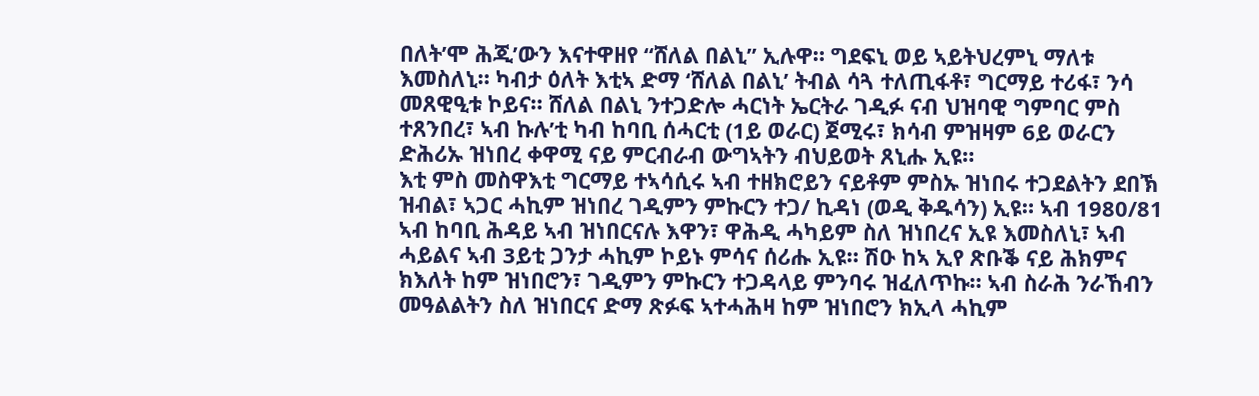በለት’ሞ ሕጂ’ውን እናተዋዘየ “ሸለል በልኒ” ኢሉዋ። ግደፍኒ ወይ ኣይትህረምኒ ማለቱ እመስለኒ። ካብታ ዕለት እቲኣ ድማ ‘ሸለል በልኒ’ ትብል ሳጓ ተለጢፋቶ፣ ግርማይ ተሪፋ፣ ንሳ መጸዊዒቱ ኮይና። ሸለል በልኒ ንተጋድሎ ሓርነት ኤርትራ ገዲፉ ናብ ህዝባዊ ግምባር ምስ ተጸንበረ፣ ኣብ ኩሉ’ቲ ካብ ከባቢ ሰሓርቲ (1ይ ወራር) ጀሚሩ፣ ክሳብ ምዝዛም 6ይ ወራርን ድሕሪኡ ዝነበረ ቀዋሚ ናይ ምርብራብ ውግኣትን ብህይወት ጸኒሑ ኢዩ።
እቲ ምስ መስዋእቲ ግርማይ ተኣሳሲሩ ኣብ ተዘክሮይን ናይቶም ምስኡ ዝነበሩ ተጋደልትን ደበኽ ዝብል፣ ኣጋር ሓኪም ዝነበረ ገዲምን ምኩርን ተጋ/ ኪዳነ (ወዲ ቅዱሳን) ኢዩ። ኣብ 1980/81 ኣብ ከባቢ ሕዳይ ኣብ ዝነበርናሉ እዋን፣ ዋሕዲ ሓካይም ስለ ዝነበረና ኢዩ እመስለኒ፣ ኣብ ሓይልና ኣብ 3ይቲ ጋንታ ሓኪም ኮይኑ ምሳና ሰሪሑ ኢዩ። ሽዑ ከኣ ኢየ ጽቡቕ ናይ ሕክምና ክእለት ከም ዝነበሮን፣ ገዲምን ምኩርን ተጋዳላይ ምንባሩ ዝፈለጥኩ። ኣብ ስራሕ ንራኸብን መዓልልትን ስለ ዝነበርና ድማ ጽፉፍ ኣተሓሕዛ ከም ዝነበሮን ክኢላ ሓኪም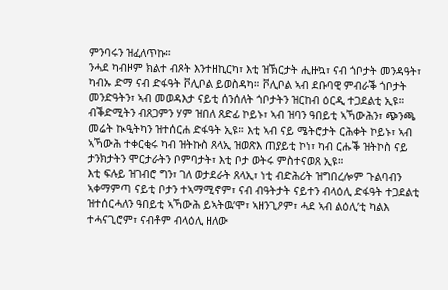ምንባሩን ዝፈለጥኩ።
ንሓደ ካብዞም ክልተ ብጾት እንተዘኪርካ፣ እቲ ዝኽርታት ሒዙኳ፣ ናብ ጎቦታት መንዳዓት፣ ካብኡ ድማ ናብ ድፋዓት ቮሊቦል ይወስዳካ። ቮሊቦል ኣብ ደቡባዊ ምብራቕ ጎቦታት መንድዓትን፣ ኣብ መወዳእታ ናይቲ ሰንሰለት ጎቦታትን ዝርከብ ዕርዲ ተጋደልቲ ኢዩ። ብቕድሚትን ብጸጋምን ሃም ዝበለ ጸድፊ ኮይኑ፣ ኣብ ዝባን ዓበይቲ ኣኻውሕን፣ ጭንጫ መሬት ኲዒትካን ዝተሰርሐ ድፋዓት ኢዩ። እቲ ኣብ ናይ ሜትሮታት ርሕቀት ኮይኑ፣ ኣብ ኣኻውሕ ተቀርቂሩ ካብ ዝትኩስ ጸላኢ ዝወጽእ ጠያይቲ ኮነ፣ ካብ ርሑቕ ዝትኮስ ናይ ታንክታትን ሞርታራትን ቦምባታት፣ እቲ ቦታ ወትሩ ምስተናወጸ ኢዩ።
እቲ ፍሉይ ዝገብሮ ግን፣ ገለ ወታደራት ጸላኢ፣ ነቲ ብድሕሪት ዝግበረሎም ጉልባብን ኣቀማምጣ ናይቲ ቦታን ተኣማሚኖም፣ ናብ ብዓትታት ናይተን ብላዕሊ ድፋዓት ተጋደልቲ ዝተሰርሓለን ዓበይቲ ኣኻውሕ ይኣትዉ’ሞ፣ ኣዘንጊዖም፣ ሓደ ኣብ ልዕሊ’ቲ ካልእ ተሓናጊሮም፣ ናብቶም ብላዕሊ ዘለው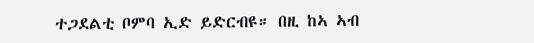ተጋደልቲ ቦምባ ኢድ ይድርብዩ። በዚ ከኣ ኣብ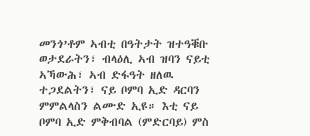መንጎ’ቶም ኣብቲ በዓትታት ዝተዓቑቡ ወታደራትን፣ ብላዕሊ ኣብ ዝባን ናይቲ ኣኻውሕ፣ ኣብ ድፋዓት ዘለዉ ተጋደልትን፣ ናይ ቦምባ ኢድ ዳርባን ምምልላስን ልሙድ ኢዩ። እቲ ናይ ቦምባ ኢድ ምቅብባል (ምድርባይ) ምስ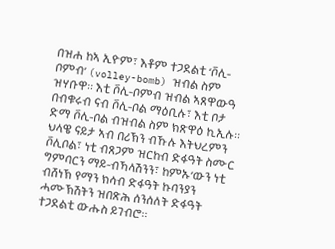በዝሐ ከኣ ኢዮም፣ እቶም ተጋደልቲ ‘ቮሊ-ቦምብ’ (volley-bomb) ዝብል ስም ዝሃቡዋ። እቲ ቮሊ-ቦምብ ዝብል ኣጸዋውዓ በብቁሩብ ናብ ቮሊ-ቦል ማዕቢሉ፣ እቲ ቦታ ድማ ቮሊ-ቦል ብዝብል ስም ክጽዋዕ ኪኢሉ።
ህላዌ ናይታ ኣብ በሪኽን ብኹሉ እትህረምን ቮሊቦል፣ ነቲ ብጸጋም ዝርከብ ድፋዓት ስሙር ግምባርን ማይ-ብኻላሽንን፣ ከምኡ’ውን ነቲ ብሸነኽ የማን ክሳብ ድፋዓት ኩባንያን ሓሙኽሽትን ዝበጽሕ ሰንሰለት ድፋዓት ተጋደልቲ ውሑስ ይገብሮ።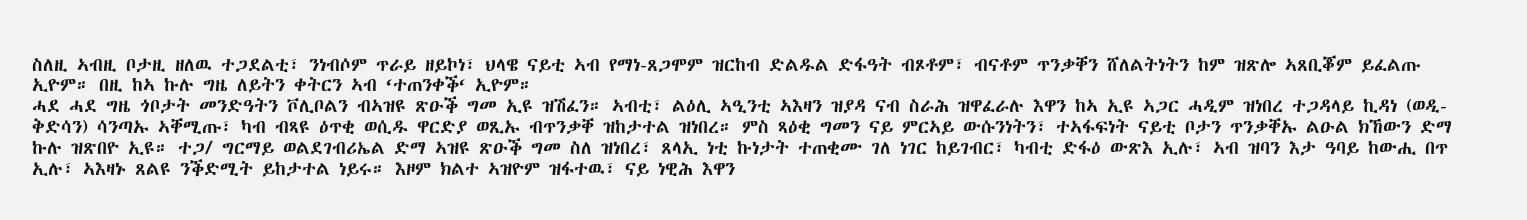ስለዚ ኣብዚ ቦታዚ ዘለዉ ተጋደልቲ፣ ንነብሶም ጥራይ ዘይኮነ፣ ህላዌ ናይቲ ኣብ የማነ-ጸጋሞም ዝርከብ ድልዱል ድፋዓት ብጾቶም፣ ብናቶም ጥንቃቐን ሸለልትነትን ከም ዝጽሎ ኣጸቢቖም ይፈልጡ ኢዮም። በዚ ከኣ ኩሉ ግዜ ለይትን ቀትርን ኣብ ‘ተጠንቀቕ‘ ኢዮም።
ሓደ ሓደ ግዜ ጎቦታት መንድዓትን ቮሊቦልን ብኣዝዩ ጽዑቕ ግመ ኢዩ ዝሽፈን። ኣብቲ፣ ልዕሊ ኣዒንቲ ኣእዛን ዝያዳ ናብ ስራሕ ዝዋፈራሉ እዋን ከኣ ኢዩ ኣጋር ሓዲም ዝነበረ ተጋዳላይ ኪዳነ (ወዲ-ቅድሳን) ሳንጣኡ ኣቐሚጡ፣ ካብ ብጻዩ ዕጥቂ ወሲዱ ዋርድያ ወጺኡ ብጥንቃቐ ዝከታተል ዝነበረ። ምስ ጻዕቂ ግመን ናይ ምርኣይ ውሱንነትን፣ ተኣፋፍነት ናይቲ ቦታን ጥንቃቐኡ ልዑል ክኸውን ድማ ኩሉ ዝጽበዮ ኢዩ። ተጋ/ ግርማይ ወልደገብሪኤል ድማ ኣዝዩ ጽዑቕ ግመ ስለ ዝነበረ፣ ጸላኢ ነቲ ኩነታት ተጠቂሙ ገለ ነገር ከይገብር፣ ካብቲ ድፋዕ ውጽእ ኢሉ፣ ኣብ ዝባን እታ ዓባይ ከውሒ በጥ ኢሉ፣ ኣእዛኑ ጸልዩ ንቕድሚት ይከታተል ነይሩ። እዞም ክልተ ኣዝዮም ዝፋተዉ፣ ናይ ነዊሕ እዋን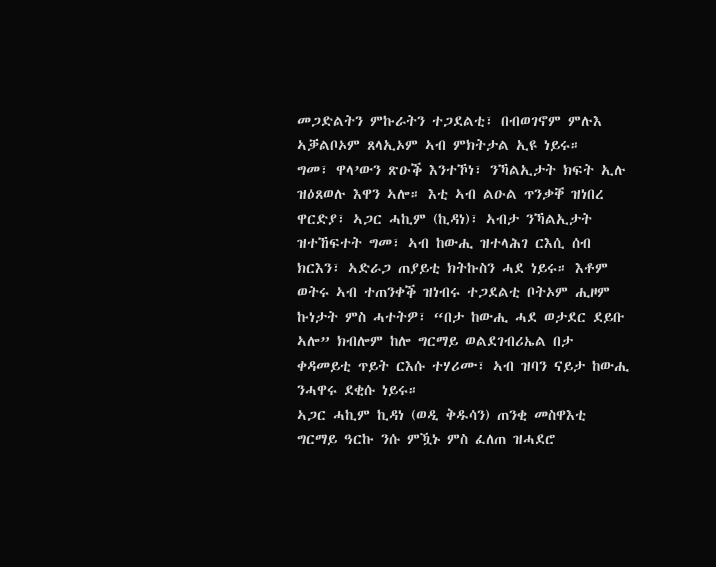መጋድልትን ምኩራትን ተጋደልቲ፣ በብወገኖም ምሉእ ኣቓልቦኦም ጸላኢኦም ኣብ ምክትታል ኢዩ ነይሩ።
ግመ፣ ዋላ’ውን ጽዑቕ እንተኾነ፣ ንኻልኢታት ክፍት ኢሉ ዝዕጸወሉ እዋን ኣሎ። እቲ ኣብ ልዑል ጥንቃቐ ዝነበረ ዋርድያ፣ ኣጋር ሓኪም (ኪዳነ)፣ ኣብታ ንኻልኢታት ዝተኸፍተት ግመ፣ ኣብ ከውሒ ዝተላሕገ ርእሲ ሰብ ክርእን፣ ኣድራጋ ጠያይቲ ክትኩስን ሓደ ነይሩ። እቶም ወትሩ ኣብ ተጠንቀቕ ዝነብሩ ተጋደልቲ ቦትኦም ሒዞም ኩነታት ምስ ሓተትዎ፣ “በታ ከውሒ ሓደ ወታደር ደይቡ ኣሎ” ክብሎም ከሎ ግርማይ ወልደገብሪኤል በታ ቀዳመይቲ ጥይት ርእሱ ተሃሪሙ፣ ኣብ ዝባን ናይታ ከውሒ ንሓዋሩ ደቂሱ ነይሩ።
ኣጋር ሓኪም ኪዳነ (ወዲ ቅዱሳን) ጠንቂ መስዋእቲ ግርማይ ዓርኩ ንሱ ምዃኑ ምስ ፈለጠ ዝሓደሮ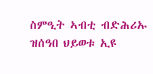ስምዒት ኣብቲ ብድሕሪኡ ዝሰዓበ ህይወቱ ኢዩ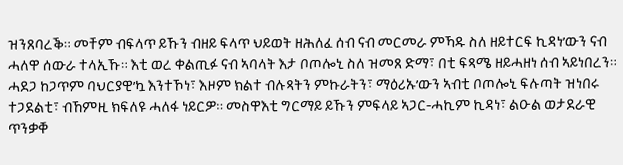ዝንጸባረቕ። መቸም ብፍላጥ ይኹን ብዘይ ፍላጥ ህይወት ዘሕለፈ ሰብ ናብ መርመራ ምኻዱ ስለ ዘይተርፍ ኪዳነ’ውን ናብ ሓለዋ ሰውራ ተላኢኹ። እቲ ወረ ቀልጢፉ ናብ ኣባላት እታ ቦጦሎኒ ስለ ዝመጸ ድማ፣ በቲ ፍጻሜ ዘይሓዘነ ሰብ ኣይነበረን። ሓደጋ ከጋጥም ባህርያዊ’ኳ እንተኾነ፣ እዞም ክልተ ብሉጻትን ምኩራትን፣ ማዕሪኡ’ውን ኣብቲ ቦጦሎኒ ፍሉጣት ዝነበሩ ተጋደልቲ፣ ብኸምዚ ክፍለዩ ሓለፋ ነይርዎ። መስዋእቲ ግርማይ ይኹን ምፍላይ ኣጋር-ሓኪም ኪዳነ፣ ልዑል ወታደራዊ ጥንቃቐ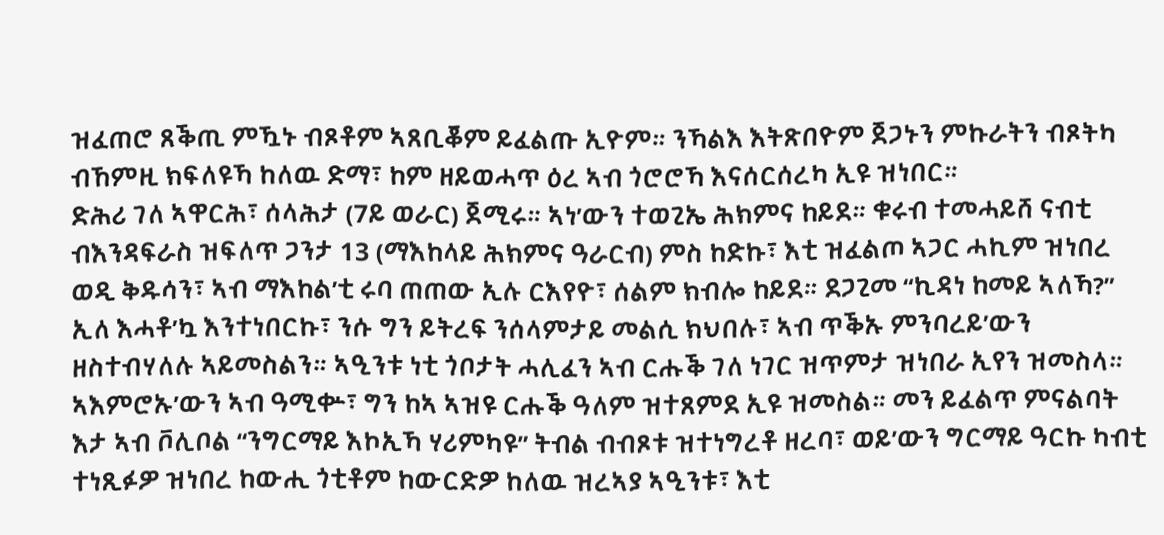ዝፈጠሮ ጸቕጢ ምዃኑ ብጾቶም ኣጸቢቖም ይፈልጡ ኢዮም። ንኻልእ እትጽበዮም ጀጋኑን ምኩራትን ብጾትካ ብኸምዚ ክፍለዩኻ ከለዉ ድማ፣ ከም ዘይወሓጥ ዕረ ኣብ ጎሮሮኻ እናሰርሰረካ ኢዩ ዝነበር።
ድሕሪ ገለ ኣዋርሕ፣ ሰላሕታ (7ይ ወራር) ጀሚሩ። ኣነ’ውን ተወጊኤ ሕክምና ከይደ። ቁሩብ ተመሓይሸ ናብቲ ብእንዳፍራስ ዝፍለጥ ጋንታ 13 (ማእከላይ ሕክምና ዓራርብ) ምስ ከድኩ፣ እቲ ዝፈልጦ ኣጋር ሓኪም ዝነበረ ወዲ ቅዱሳን፣ ኣብ ማእከል’ቲ ሩባ ጠጠው ኢሉ ርእየዮ፣ ሰልም ክብሎ ከይደ። ደጋጊመ “ኪዳነ ከመይ ኣለኻ?” ኢለ እሓቶ’ኳ እንተነበርኩ፣ ንሱ ግን ይትረፍ ንሰላምታይ መልሲ ክህበሉ፣ ኣብ ጥቕኡ ምንባረይ’ውን ዘስተብሃለሉ ኣይመስልን። ኣዒንቱ ነቲ ጎቦታት ሓሊፈን ኣብ ርሑቕ ገለ ነገር ዝጥምታ ዝነበራ ኢየን ዝመስላ። ኣእምሮኡ’ውን ኣብ ዓሚቍ፣ ግን ከኣ ኣዝዩ ርሑቕ ዓለም ዝተጸምደ ኢዩ ዝመስል። መን ይፈልጥ ምናልባት እታ ኣብ ቮሊቦል “ንግርማይ እኮኢኻ ሃሪምካዩ” ትብል ብብጾቱ ዝተነግረቶ ዘረባ፣ ወይ’ውን ግርማይ ዓርኩ ካብቲ ተነጺፉዎ ዝነበረ ከውሒ ጎቲቶም ከውርድዎ ከለዉ ዝረኣያ ኣዒንቱ፣ እቲ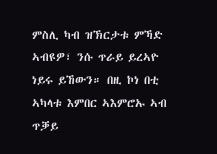ምስሊ ካብ ዝኽርታቱ ምኻድ ኣብዩዎ፣ ንሱ ጥራይ ይረኣዮ ነይሩ ይኸውን። በዚ ኮነ በቲ ኣካላቱ እምበር ኣእምሮኡ ኣብ ጥቓይ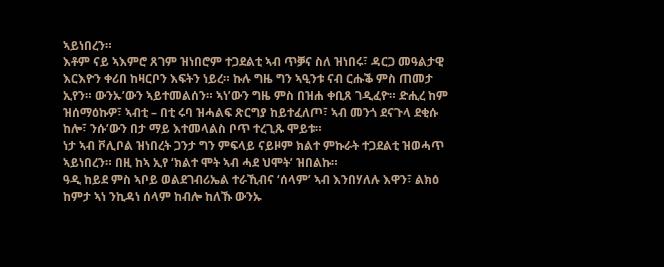ኣይነበረን።
እቶም ናይ ኣእምሮ ጸገም ዝነበሮም ተጋደልቲ ኣብ ጥቓና ስለ ዝነበሩ፣ ዳርጋ መዓልታዊ እርእዮን ቀሪበ ከዛርቦን እፍትን ነይረ። ኩሉ ግዜ ግን ኣዒንቱ ናብ ርሑቕ ምስ ጠመታ ኢየን። ውንኡ’ውን ኣይተመልሰን። ኣነ’ውን ግዜ ምስ በዝሐ ቀቢጸ ገዲፈዮ። ድሒረ ከም ዝሰማዕኩዎ፣ ኣብቲ – በቲ ሩባ ዝሓልፍ ጽርግያ ከይተፈለጦ፣ ኣብ መንጎ ደናጉላ ደቂሱ ከሎ፣ ንሱ’ውን በታ ማይ እተመላልስ ቦጥ ተረጊጹ ሞይቱ።
ነታ ኣብ ቮሊቦል ዝነበረት ጋንታ ግን ምፍላይ ናይዞም ክልተ ምኩራት ተጋደልቲ ዝወሓጥ ኣይነበረን። በዚ ከኣ ኢየ ‘ክልተ ሞት ኣብ ሓደ ህሞት’ ዝበልኩ።
ዓዲ ከይደ ምስ ኣቦይ ወልደገብሪኤል ተራኺብና ‘ሰላም’ ኣብ እንበሃለሉ እዋን፣ ልክዕ ከምታ ኣነ ንኪዳነ ሰላም ከብሎ ከለኹ ውንኡ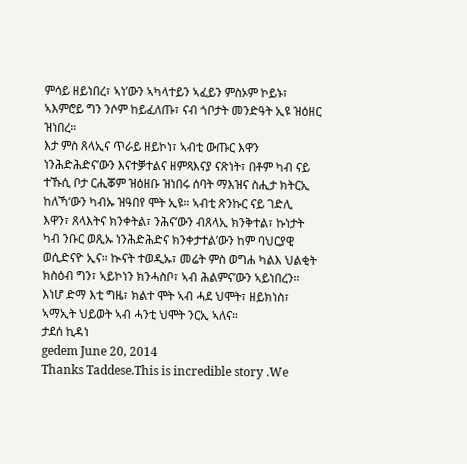ምሳይ ዘይነበረ፣ ኣነ’ውን ኣካላተይን ኣፈይን ምስኦም ኮይኑ፣ ኣእምሮይ ግን ንሶም ከይፈለጡ፣ ናብ ጎቦታት መንድዓት ኢዩ ዝዕዘር ዝነበረ።
እታ ምስ ጸላኢና ጥራይ ዘይኮነ፣ ኣብቲ ውጡር እዋን ነንሕድሕድና’ውን እናተቓተልና ዘምጻእናያ ናጽነት፣ በቶም ካብ ናይ ተኹሲ ቦታ ርሒቖም ዝዕዘቡ ዝነበሩ ሰባት ማእዝና ስሒታ ክትርኢ ከለኻ‘ውን ካብኡ ዝዓበየ ሞት ኢዩ። ኣብቲ ጽንኩር ናይ ገድሊ እዋን፣ ጸላእትና ክንቀትል፣ ንሕና’ውን ብጸላኢ ክንቅተል፣ ኩነታት ካብ ንቡር ወጺኡ ነንሕድሕድና ክንቀታተል’ውን ከም ባህርያዊ ወሲድናዮ ኢና። ኲናት ተወዲኡ፣ መሬት ምስ ወግሐ ካልእ ህልቂት ክስዕብ ግን፣ ኣይኮነን ክንሓስቦ፣ ኣብ ሕልምና’ውን ኣይነበረን። እነሆ ድማ እቲ ግዜ፣ ክልተ ሞት ኣብ ሓደ ህሞት፣ ዘይክነስ፣ ኣማኢት ህይወት ኣብ ሓንቲ ህሞት ንርኢ ኣለና።
ታደሰ ኪዳነ
gedem June 20, 2014
Thanks Taddese.This is incredible story .We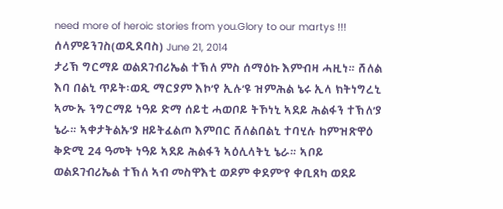need more of heroic stories from you.Glory to our martys !!!
ሰላምይንገስ(ወዲደባስ) June 21, 2014
ታሪኽ ግርማይ ወልደገብሪኤል ተኽለ ምስ ሰማዕኩ እምብዛ ሓዚነ። ሸለል እባ በልኒ ጥይት፡ወዲ ማርያም እኮ’የ ኢሉ’ዩ ዝምሕል ኔሩ ኢላ ክትነግረኒ ኣሙኡ ንግርማይ ነዓይ ድማ ሰይቲ ሓወቦይ ትኾነኒ ኣደይ ሕልፋን ተኽለ’ያ ኔራ። ኣቀታትልኡ’ያ ዘይትፈልጦ እምበር ሸለልበልኒ ተባሂሉ ከምዝጽዋዕ ቅድሚ 24 ዓመት ነዓይ ኣደይ ሕልፋን ኣዕሊላትኒ ኔራ። ኣቦይ ወልደገብሪኤል ተኽለ ኣብ መስዋእቲ ወዶም ቀደም’የ ቀቢጸካ ወደይ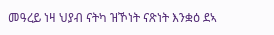መዓረይ ነዛ ህያብ ናትካ ዝኾነት ናጽነት እንቋዕ ደኣ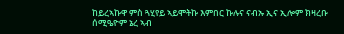ከይረኣኩዋ ምስ ጓሂየይ ኣይሞትኩ እምበር ኩሉና ናብኡ ኢና ኢሎም ክዛረቡ ሰሚዔዮም ኔረ ኣብ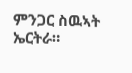ምንጋር ስዉኣት ኤርትራ።